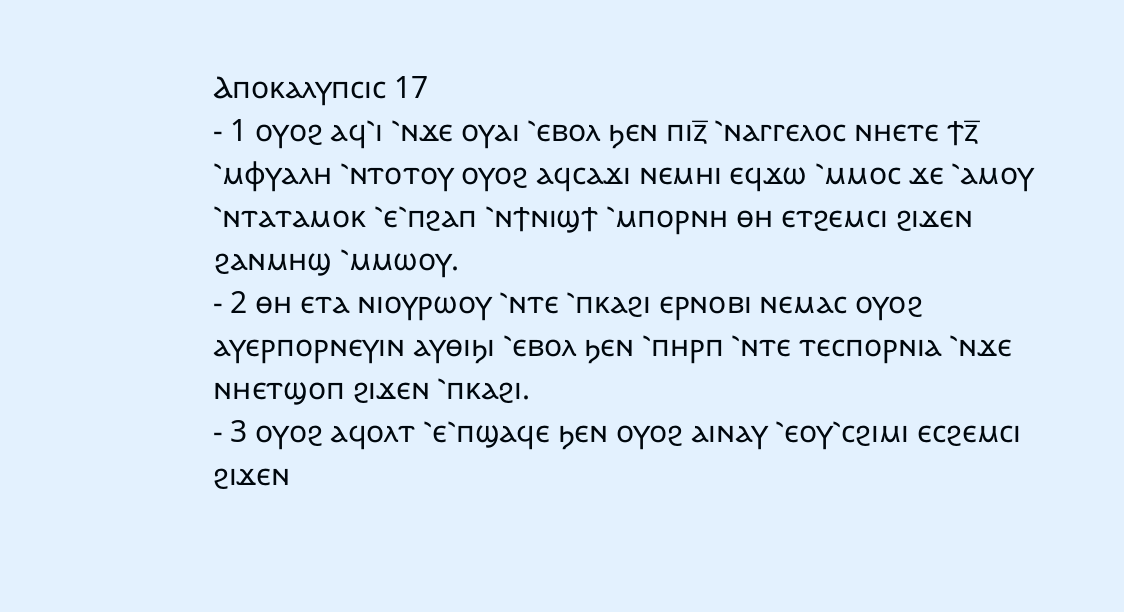Ⲁⲡⲟⲕⲁⲗⲩⲡⲥⲓⲥ 17
- 1 ⲟⲩⲟϩ ⲁϥ⳿ⲓ ⳿ⲛϫⲉ ⲟⲩⲁⲓ ⳿ⲉⲃⲟⲗ ϧⲉⲛ ⲡⲓⲍ̅ ⳿ⲛⲁⲅⲅⲉⲗⲟⲥ ⲛⲏⲉⲧⲉ ϯⲍ̅ ⳿ⲙⲫⲩⲁⲗⲏ ⳿ⲛⲧⲟⲧⲟⲩ ⲟⲩⲟϩ ⲁϥⲥⲁϫⲓ ⲛⲉⲙⲏⲓ ⲉϥϫⲱ ⳿ⲙⲙⲟⲥ ϫⲉ ⳿ⲁⲙⲟⲩ ⳿ⲛⲧⲁⲧⲁⲙⲟⲕ ⳿ⲉ⳿ⲡϩⲁⲡ ⳿ⲛϯⲛⲓϣϯ ⳿ⲙⲡⲟⲣⲛⲏ ⲑⲏ ⲉⲧϩⲉⲙⲥⲓ ϩⲓϫⲉⲛ ϩⲁⲛⲙⲏϣ ⳿ⲙⲙⲱⲟⲩ.
- 2 ⲑⲏ ⲉⲧⲁ ⲛⲓⲟⲩⲣⲱⲟⲩ ⳿ⲛⲧⲉ ⳿ⲡⲕⲁϩⲓ ⲉⲣⲛⲟⲃⲓ ⲛⲉⲙⲁⲥ ⲟⲩⲟϩ ⲁⲩⲉⲣⲡⲟⲣⲛⲉⲩⲓⲛ ⲁⲩⲑⲓϧⲓ ⳿ⲉⲃⲟⲗ ϧⲉⲛ ⳿ⲡⲏⲣⲡ ⳿ⲛⲧⲉ ⲧⲉⲥⲡⲟⲣⲛⲓⲁ ⳿ⲛϫⲉ ⲛⲏⲉⲧϣⲟⲡ ϩⲓϫⲉⲛ ⳿ⲡⲕⲁϩⲓ.
- 3 ⲟⲩⲟϩ ⲁϥⲟⲗⲧ ⳿ⲉ⳿ⲡϣⲁϥⲉ ϧⲉⲛ ⲟⲩⲟϩ ⲁⲓⲛⲁⲩ ⳿ⲉⲟⲩ⳿ⲥϩⲓⲙⲓ ⲉⲥϩⲉⲙⲥⲓ ϩⲓϫⲉⲛ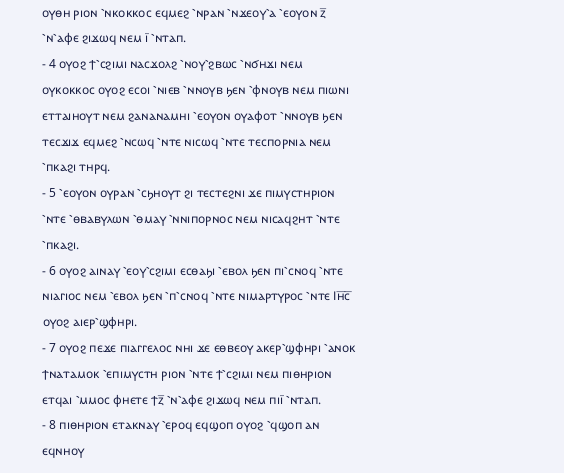ⲟⲩⲑⲏ ⲣⲓⲟⲛ ⳿ⲛⲕⲟⲕⲕⲟⲥ ⲉϥⲙⲉϩ ⳿ⲛⲣⲁⲛ ⳿ⲛϫⲉⲟⲩ⳿ⲁ ⳿ⲉⲟⲩⲟⲛ ⲍ̅ ⳿ⲛ⳿ⲁⲫⲉ ϩⲓϫⲱϥ ⲛⲉⲙ ⲓ̅ ⳿ⲛⲧⲁⲡ.
- 4 ⲟⲩⲟϩ ϯ⳿ⲥϩⲓⲙⲓ ⲛⲁⲥϫⲟⲗϩ ⳿ⲛⲟⲩ⳿ϩⲃⲱⲥ ⳿ⲛϭⲏϫⲓ ⲛⲉⲙ ⲟⲩⲕⲟⲕⲕⲟⲥ ⲟⲩⲟϩ ⲉⲥⲟⲓ ⳿ⲛⲓⲉⲃ ⳿ⲛⲛⲟⲩⲃ ϧⲉⲛ ⳿ⲫⲛⲟⲩⲃ ⲛⲉⲙ ⲡⲓⲱⲛⲓ ⲉⲧⲧⲁⲓⲏⲟⲩⲧ ⲛⲉⲙ ϩⲁⲛⲁⲛⲁⲙⲏⲓ ⳿ⲉⲟⲩⲟⲛ ⲟⲩⲁⲫⲟⲧ ⳿ⲛⲛⲟⲩⲃ ϧⲉⲛ ⲧⲉⲥϫⲓϫ ⲉϥⲙⲉϩ ⳿ⲛⲥⲱϥ ⳿ⲛⲧⲉ ⲛⲓⲥⲱϥ ⳿ⲛⲧⲉ ⲧⲉⲥⲡⲟⲣⲛⲓⲁ ⲛⲉⲙ ⳿ⲡⲕⲁϩⲓ ⲧⲏⲣϥ.
- 5 ⳿ⲉⲟⲩⲟⲛ ⲟⲩⲣⲁⲛ ⳿ⲥϧⲏⲟⲩⲧ ϩⲓ ⲧⲉⲥⲧⲉϩⲛⲓ ϫⲉ ⲡⲓⲙⲩⲥⲧⲏⲣⲓⲟⲛ ⳿ⲛⲧⲉ ⳿ⲑⲃⲁⲃⲩⲗⲱⲛ ⳿ⲑⲙⲁⲩ ⳿ⲛⲛⲓⲡⲟⲣⲛⲟⲥ ⲛⲉⲙ ⲛⲓⲥⲁϥϩⲏⲧ ⳿ⲛⲧⲉ ⳿ⲡⲕⲁϩⲓ.
- 6 ⲟⲩⲟϩ ⲁⲓⲛⲁⲩ ⳿ⲉⲟⲩ⳿ⲥϩⲓⲙⲓ ⲉⲥⲑⲁϧⲓ ⳿ⲉⲃⲟⲗ ϧⲉⲛ ⲡⲓ⳿ⲥⲛⲟϥ ⳿ⲛⲧⲉ ⲛⲓⲁⲅⲓⲟⲥ ⲛⲉⲙ ⳿ⲉⲃⲟⲗ ϧⲉⲛ ⳿ⲡ⳿ⲥⲛⲟϥ ⳿ⲛⲧⲉ ⲛⲓⲙⲁⲣⲧⲩⲣⲟⲥ ⳿ⲛⲧⲉ Ⲓⲏ̅ⲥ̅ ⲟⲩⲟϩ ⲁⲓⲉⲣ⳿ϣⲫⲏⲣⲓ.
- 7 ⲟⲩⲟϩ ⲡⲉϫⲉ ⲡⲓⲁⲅⲅⲉⲗⲟⲥ ⲛⲏⲓ ϫⲉ ⲉⲑⲃⲉⲟⲩ ⲁⲕⲉⲣ⳿ϣⲫⲏⲣⲓ ⳿ⲁⲛⲟⲕ ϯⲛⲁⲧⲁⲙⲟⲕ ⳿ⲉⲡⲓⲙⲩⲥⲧⲏ ⲣⲓⲟⲛ ⳿ⲛⲧⲉ ϯ⳿ⲥϩⲓⲙⲓ ⲛⲉⲙ ⲡⲓⲑⲏⲣⲓⲟⲛ ⲉⲧϥⲁⲓ ⳿ⲙⲙⲟⲥ ⲫⲏⲉⲧⲉ ϯⲍ̅ ⳿ⲛ⳿ⲁⲫⲉ ϩⲓϫⲱϥ ⲛⲉⲙ ⲡⲓⲓ̅ ⳿ⲛⲧⲁⲡ.
- 8 ⲡⲓⲑⲏⲣⲓⲟⲛ ⲉⲧⲁⲕⲛⲁⲩ ⳿ⲉⲣⲟϥ ⲉϥϣⲟⲡ ⲟⲩⲟϩ ⳿ϥϣⲟⲡ ⲁⲛ ⲉϥⲛⲏⲟⲩ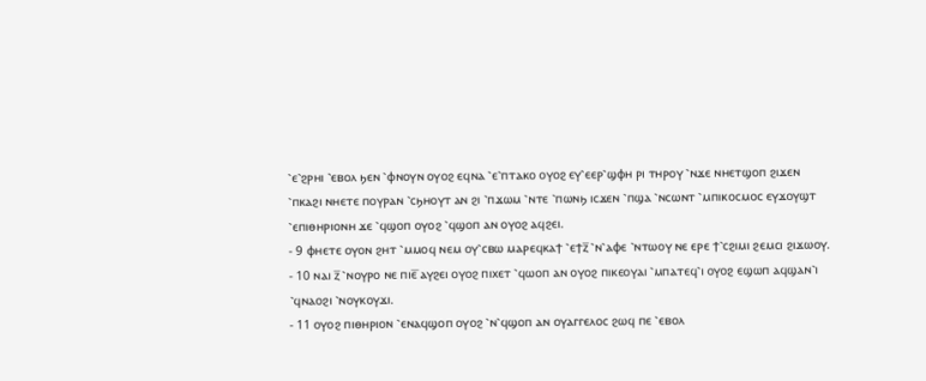⳿ⲉ⳿ϩⲣⲏⲓ ⳿ⲉⲃⲟⲗ ϧⲉⲛ ⳿ⲫⲛⲟⲩⲛ ⲟⲩⲟϩ ⲉϥⲛⲁ ⳿ⲉ⳿ⲡⲧⲁⲕⲟ ⲟⲩⲟϩ ⲉⲩ⳿ⲉⲉⲣ⳿ϣⲫⲏ ⲣⲓ ⲧⲏⲣⲟⲩ ⳿ⲛϫⲉ ⲛⲏⲉⲧϣⲟⲡ ϩⲓϫⲉⲛ ⳿ⲡⲕⲁϩⲓ ⲛⲏⲉⲧⲉ ⲡⲟⲩⲣⲁⲛ ⳿ⲥϧⲏⲟⲩⲧ ⲁⲛ ϩⲓ ⳿ⲡϫⲱⲙ ⳿ⲛⲧⲉ ⳿ⲡⲱⲛϧ ⲓⲥϫⲉⲛ ⳿ⲡϣⲁ ⳿ⲛⲥⲱⲛⲧ ⳿ⲙⲡⲓⲕⲟⲥⲙⲟⲥ ⲉⲩϫⲟⲩϣⲧ ⳿ⲉⲡⲓⲑⲏⲣⲓⲟⲛⲏ ϫⲉ ⳿ϥϣⲟⲡ ⲟⲩⲟϩ ⳿ϥϣⲟⲡ ⲁⲛ ⲟⲩⲟϩ ⲁϥϩⲉⲓ.
- 9 ⲫⲏⲉⲧⲉ ⲟⲩⲟⲛ ϩⲏⲧ ⳿ⲙⲙⲟϥ ⲛⲉⲙ ⲟⲩ⳿ⲥⲃⲱ ⲙⲁⲣⲉϥⲕⲁϯ ⳿ⲉϯⲍ̅ ⳿ⲛ⳿ⲁⲫⲉ ⳿ⲛⲧⲱⲟⲩ ⲛⲉ ⲉⲣⲉ ϯ⳿ⲥϩⲓⲙⲓ ϩⲉⲙⲥⲓ ϩⲓϫⲱⲟⲩ.
- 10 ⲛⲁⲓ ⲍ̅ ⳿ⲛⲟⲩⲣⲟ ⲛⲉ ⲡⲓⲉ̅ ⲁⲩϩⲉⲓ ⲟⲩⲟϩ ⲡⲓⲭⲉⲧ ⳿ϥⲱⲟⲡ ⲁⲛ ⲟⲩⲟϩ ⲡⲓⲕⲉⲟⲩⲁⲓ ⳿ⲙⲡⲁⲧⲉϥ⳿ⲓ ⲟⲩⲟϩ ⲉϣⲱⲡ ⲁϥϣⲁⲛ⳿ⲓ ⳿ϥⲛⲁⲟϩⲓ ⳿ⲛⲟⲩⲕⲟⲩϫⲓ.
- 11 ⲟⲩⲟϩ ⲡⲓⲑⲏⲣⲓⲟⲛ ⳿ⲉⲛⲁϥϣⲟⲡ ⲟⲩⲟϩ ⳿ⲛ⳿ϥϣⲟⲡ ⲁⲛ ⲟⲩⲁⲅⲅⲉⲗⲟⲥ ϩⲱϥ ⲡⲉ ⳿ⲉⲃⲟⲗ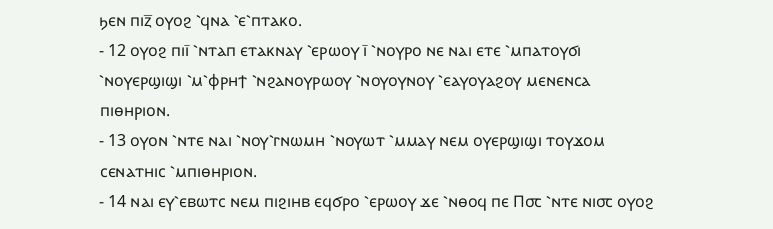ϧⲉⲛ ⲡⲓⲍ̅ ⲟⲩⲟϩ ⳿ϥⲛⲁ ⳿ⲉ⳿ⲡⲧⲁⲕⲟ.
- 12 ⲟⲩⲟϩ ⲡⲓⲓ̅ ⳿ⲛⲧⲁⲡ ⲉⲧⲁⲕⲛⲁⲩ ⳿ⲉⲣⲱⲟⲩ ⲓ̅ ⳿ⲛⲟⲩⲣⲟ ⲛⲉ ⲛⲁⲓ ⲉⲧⲉ ⳿ⲙⲡⲁⲧⲟⲩϭⲓ ⳿ⲛⲟⲩⲉⲣϣⲓϣⲓ ⳿ⲙ⳿ⲫⲣⲏϯ ⳿ⲛϩⲁⲛⲟⲩⲣⲱⲟⲩ ⳿ⲛⲟⲩⲟⲩⲛⲟⲩ ⳿ⲉⲁⲩⲟⲩⲁϩⲟⲩ ⲙⲉⲛⲉⲛⲥⲁ ⲡⲓⲑⲏⲣⲓⲟⲛ.
- 13 ⲟⲩⲟⲛ ⳿ⲛⲧⲉ ⲛⲁⲓ ⳿ⲛⲟⲩ⳿ⲅⲛⲱⲙⲏ ⳿ⲛⲟⲩⲱⲧ ⳿ⲙⲙⲁⲩ ⲛⲉⲙ ⲟⲩⲉⲣϣⲓϣⲓ ⲧⲟⲩϫⲟⲙ ⲥⲉⲛⲁⲧⲏⲓⲥ ⳿ⲙⲡⲓⲑⲏⲣⲓⲟⲛ.
- 14 ⲛⲁⲓ ⲉⲩ⳿ⲉⲃⲱⲧⲥ ⲛⲉⲙ ⲡⲓϩⲓⲏⲃ ⲉϥϭⲣⲟ ⳿ⲉⲣⲱⲟⲩ ϫⲉ ⳿ⲛⲑⲟϥ ⲡⲉ Ⲡ⳪ ⳿ⲛⲧⲉ ⲛⲓ⳪ ⲟⲩⲟϩ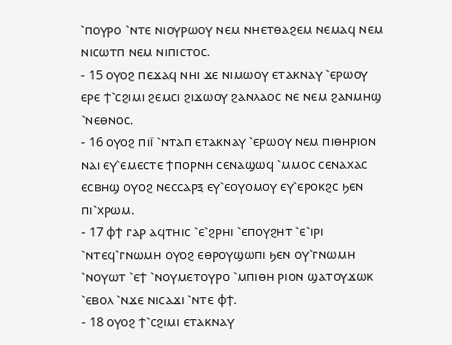⳿ⲡⲟⲩⲣⲟ ⳿ⲛⲧⲉ ⲛⲓⲟⲩⲣⲱⲟⲩ ⲛⲉⲙ ⲛⲏⲉⲧⲑⲁϩⲉⲙ ⲛⲉⲙⲁϥ ⲛⲉⲙ ⲛⲓⲥⲱⲧⲡ ⲛⲉⲙ ⲛⲓⲡⲓⲥⲧⲟⲥ.
- 15 ⲟⲩⲟϩ ⲡⲉϫⲁϥ ⲛⲏⲓ ϫⲉ ⲛⲓⲙⲱⲟⲩ ⲉⲧⲁⲕⲛⲁⲩ ⳿ⲉⲣⲱⲟⲩ ⲉⲣⲉ ϯ⳿ⲥϩⲓⲙⲓ ϩⲉⲙⲥⲓ ϩⲓϫⲱⲟⲩ ϩⲁⲛⲗⲁⲟⲥ ⲛⲉ ⲛⲉⲙ ϩⲁⲛⲙⲏϣ ⳿ⲛⲉⲑⲛⲟⲥ.
- 16 ⲟⲩⲟϩ ⲡⲓⲓ̅ ⳿ⲛⲧⲁⲡ ⲉⲧⲁⲕⲛⲁⲩ ⳿ⲉⲣⲱⲟⲩ ⲛⲉⲙ ⲡⲓⲑⲏⲣⲓⲟⲛ ⲛⲁⲓ ⲉⲩ⳿ⲉⲙⲉⲥⲧⲉ ϯⲡⲟⲣⲛⲏ ⲥⲉⲛⲁϣⲱϥ ⳿ⲙⲙⲟⲥ ⲥⲉⲛⲁⲭⲁⲥ ⲉⲥⲃⲏϣ ⲟⲩⲟϩ ⲛⲉⲥⲥⲁⲣⲝ ⲉⲩ⳿ⲉⲟⲩⲟⲙⲟⲩ ⲉⲩ⳿ⲉⲣⲟⲕϩⲥ ϧⲉⲛ ⲡⲓ⳿ⲭⲣⲱⲙ.
- 17 ⲫϯ ⲅⲁⲣ ⲁϥⲧⲏⲓⲥ ⳿ⲉ⳿ϩⲣⲏⲓ ⳿ⲉⲡⲟⲩϩⲏⲧ ⳿ⲉ⳿ⲓⲣⲓ ⳿ⲛⲧⲉϥ⳿ⲅⲛⲱⲙⲏ ⲟⲩⲟϩ ⲉⲑⲣⲟⲩϣⲱⲡⲓ ϧⲉⲛ ⲟⲩ⳿ⲅⲛⲱⲙⲏ ⳿ⲛⲟⲩⲱⲧ ⳿ⲉϯ ⳿ⲛⲟⲩⲙⲉⲧⲟⲩⲣⲟ ⳿ⲙⲡⲓⲑⲏ ⲣⲓⲟⲛ ϣⲁⲧⲟⲩϫⲱⲕ ⳿ⲉⲃⲟⲗ ⳿ⲛϫⲉ ⲛⲓⲥⲁϫⲓ ⳿ⲛⲧⲉ ⲫϯ.
- 18 ⲟⲩⲟϩ ϯ⳿ⲥϩⲓⲙⲓ ⲉⲧⲁⲕⲛⲁⲩ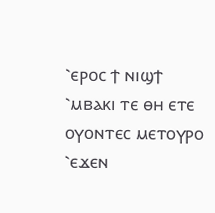⳿ⲉⲣⲟⲥ ϯ ⲛⲓϣϯ ⳿ⲙⲃⲁⲕⲓ ⲧⲉ ⲑⲏ ⲉⲧⲉ ⲟⲩⲟⲛⲧⲉⲥ ⲙⲉⲧⲟⲩⲣⲟ ⳿ⲉϫⲉⲛ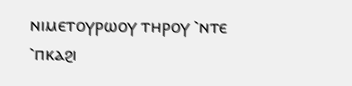ⲛⲓⲙⲉⲧⲟⲩⲣⲱⲟⲩ ⲧⲏⲣⲟⲩ ⳿ⲛⲧⲉ ⳿ⲡⲕⲁϩⲓ